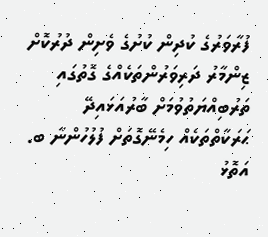ފުރާވަރުގެ ކުދިން ކުށުގެ ވެށިން ދުރުކޮށް ޒިންމާރު ދަރިވަރުންތަކެއްގެ ގޮތުގައި ތަރުބިއްޔަތުވުމަށް ބާރުއަޅައިދޭ ޙަރަކާތްތަކެއް ހިމެނޭގޮތަށް ފުލުހުންނާ ބ. އަތޮޅު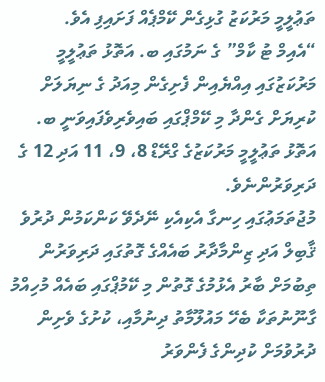ތަޢުލީމީ މަރުކަޒު ގުޅިގެން ކޭމްޕެއް ފަށައިފި އެވެ.
“އެއިމް ޓު ކާމް” ގެ ނަމުގައި ބ. އަތޮޅު ތަޢުލީމީ މަރުކަޒުގައި އިއްޔެއިން ފެށިގެން މިއަދު ގެ ނިޔަލަށް ކުރިޔަށް ގެންދާ މި ކޭމްޕްގައި ބައިވެރިވެފައިވަނީ ބ. އަތޮޅު ތަޢުލީމީ މަރުކަޒުގެ ގްރޭޑް 8، 9، 11 އަދި 12 ގެ ދަރިވަރުންނެވެ.
މުޖުތަމަޢުގައި ހިނގާ އެކިއެކި ނޭދެވޭ ކަންކަމުން ދުރުވެ ޤާބިލް އަދި ޒިންމާދާރު ބައެއްގެ ގޮތުގައި ދަރިވަރުން ތިބުމަށް ބާރު އެޅުމުގެ ގޮތުން މި ކޭމުޕްގައި ބައެއް މުހިއްމު ގާނޫނުތަކާ ބެހޭ މައުލޫމާތު ދިނުމާއި، ކުށުގެ ވެށިން ދުރުވުމަށް ކުދިންގެ ފެންވަރު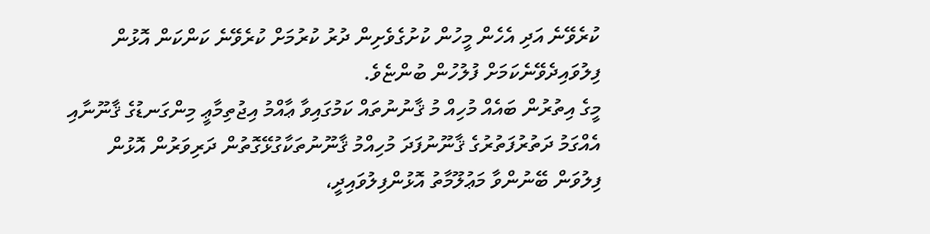ކުރެވޭނެ އަދި އެހެން މީހުން ކުށުގެވެށިން ދުރު ކުރުމަށް ކުރެވޭނެ ކަންކަން އޮޅުން ފިލުވައިދެވޭނެކަމަށް ފުލުހުން ބުންޏެވެ.
މީގެ އިތުރުން ބައެއް މުހިއް މު ޤާނުނުތައް ކަމުގައިވާ ޢާއްމު އިޖުތިމާޢީ މިންގަނޑުގެ ޤާނޫނާއި އެއްގަމު ދަތުރުފަތުރުގެ ޤާނޫނުފަދަ މުހިއްމު ޤާނޫނުތަކާގުޅޭގޮތުން ދަރިވަރުން އޮޅުން ފިލުވަން ބޭނުންވާ މަޢުލޫމާތު އޮޅުންފިލުވައިދީ،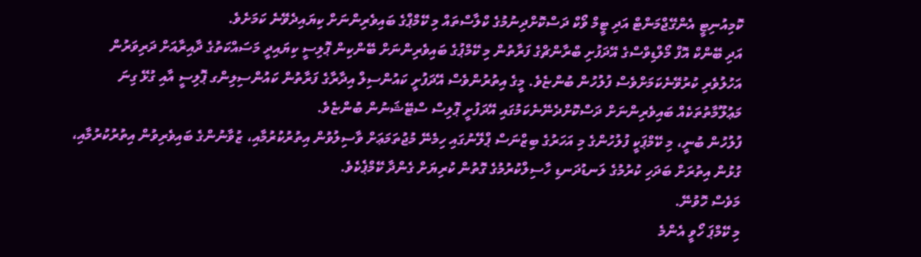ކޮމިއުނިޓީ އެންގޭޖްމަންޓް އަދި ޓީމް ވޯކް ދަސްކޮށްދިނުމުގެ ކްލާސްތައް މި ކޭމްޕްގެ ބައިވެރިންނަށް ކިޔައިދެވޭނެ ކަމަށެވެ.
އަދި ބޭންކް އޮފް މޯލްޑިވްސްގެ އޭދަފުށި ބްރާންޗްގެ ފަރާތުން މި ކޭމްޕުގެ ބައިވެރިންނަށް ބޭންކިން ޕޮލިސީ ކިޔައިދީ މަސައްކަތުގެ ދާއިރާއަށް ދަރިވަރުން އަހުލުވެރި ކުރުވޭނެކަމަށްވެސް ފުލުހުން ބުންޏެވެ. މީގެ އިތުރުންވެސް އޭދަފުށީ ކައުންސިލް އިދާރާގެ ފަރާތުން ކައުންސިލިންގ ޕޮލިސީ އާއި ގުޅޭ ގިނަ މަޢުލޫމާތުތަކެއް ބައިވެރިންނަށް ދަސްކޮށްދެނޭނެކަމުގައި އޭދަފުށީ ޕޮލިސް ސްޓޭޝަނުން ބުންޏެވެ.
ފުލުހުން ބުނީ، މި ކޭމްޕަކީ ފުލުހުންގެ މި އަހަރުގެ ބިޒްނަސް ޕްލޭނުގައި ހިމެނޭ މުޖުތަމަޢަށް ވާސިލުވުން އިތުރުކުރުމާއި، ޒުވާނުންގެ ބައިވެރިވުން އިތުރުކުރުމާއި، ގުޅުން އިތުރަށް ބަދަހި ކުރުމުގެ ލަނޑުދަނޑި ހާސިލްކުރުމުގެ ގޮތުން ކުރިޔަށް ގެންދާ ކޭމްޕެކެވެ.
މަވެސް ހޮވުނޭ.
މި ކޭމްޕަ ހޯވީ އެންމެ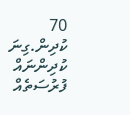70 ކުދިން.ގިނަ ކުދިންނައް ފުރުސަތެއް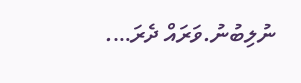ނުލިބުނު.ވަރައް ދެރަ….